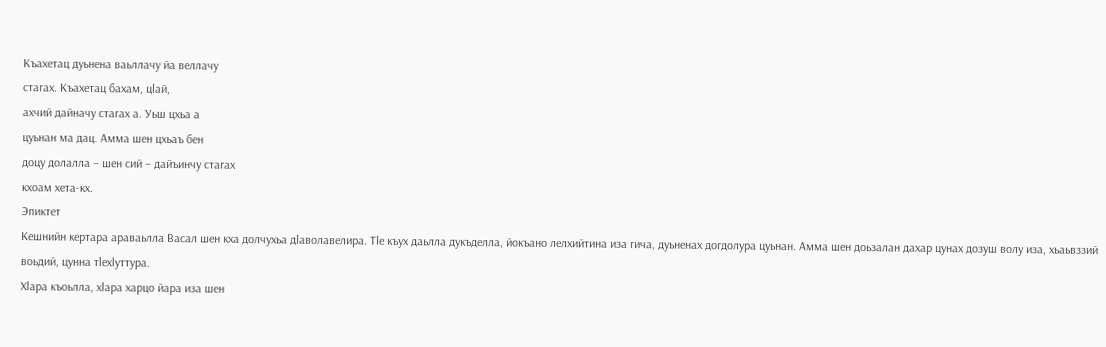Къахетац дуьнена ваьллачу йа веллачу
стагах. Къахетац бахам, цӏай,
ахчий дайначу стагах а. Уьш цхьа а
цуьнан ма дац. Амма шен цхьаъ бен
доцу долалла – шен сий – дайъинчу стагах
кхоам хета-кх.
Эпиктет
Кешнийн кертара араваьлла Васал шен кха долчухьа дӏаволавелира. Тӏе къух даьлла дукъделла, йокъано лелхийтина иза гича, дуьненах догдолура цуьнан. Амма шен доьзалан дахар цунах дозуш волу иза, хьаьвззий воьдий, цунна тӏехӏуттура.
Хӏара къоьлла, хӏара харцо йара иза шен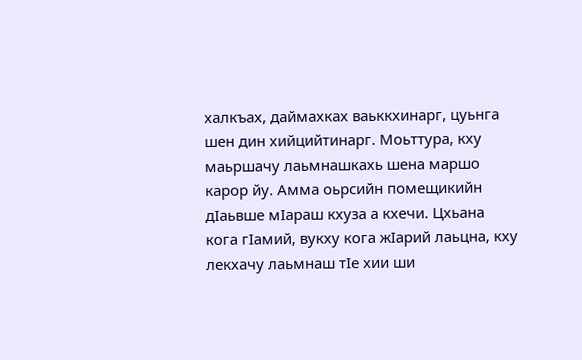халкъах, даймахках ваьккхинарг, цуьнга шен дин хийцийтинарг. Моьттура, кху маьршачу лаьмнашкахь шена маршо карор йу. Амма оьрсийн помещикийн дӏаьвше мӏараш кхуза а кхечи. Цхьана кога гӏамий, вукху кога жӏарий лаьцна, кху лекхачу лаьмнаш тӏе хии ши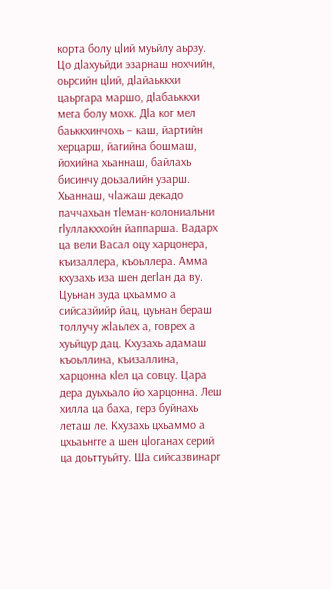корта болу цӏий муьйлу аьрзу. Цо дӏахуьйди эзарнаш нохчийн, оьрсийн цӏий, дӏайаьккхи цаьргара маршо, дӏабаьккхи мега болу мохк. Дӏа ког мел баьккхинчохь – каш, йартийн херцарш, йагийна бошмаш, йохийна хьаннаш, байлахь бисинчу доьзалийн узарш. Хьаннаш, чӏажаш декадо паччахьан тӏеман-колониальни гӏуллакххойн йаппарша. Вадарх ца вели Васал оцу харцонера, къизаллера, къоьллера. Амма кхузахь иза шен дегӏан да ву. Цуьнан зуда цхьаммо а сийсазйийр йац, цуьнан бераш толлучу жӏаьлех а, говрех а хуьйцур дац. Кхузахь адамаш къоьллина, къизаллина, харцонна кӏел ца совцу. Цара дера дуьхьало йо харцонна. Леш хилла ца баха, герз буйнахь леташ ле. Кхузахь цхьаммо а цхьаьнгге а шен цӏоганах серий ца доьттуьйту. Ша сийсазвинарг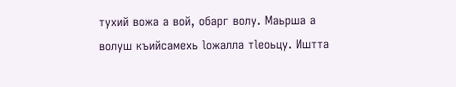тухий вожа а вой, обарг волу. Маьрша а волуш къийсамехь ӏожалла тӏеоьцу. Иштта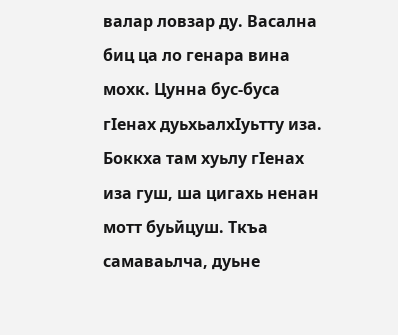валар ловзар ду. Васална биц ца ло генара вина мохк. Цунна бус-буса гӏенах дуьхьалхӏуьтту иза. Боккха там хуьлу гӏенах иза гуш, ша цигахь ненан мотт буьйцуш. Ткъа самаваьлча, дуьне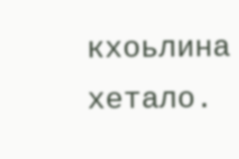кхоьлина хетало.